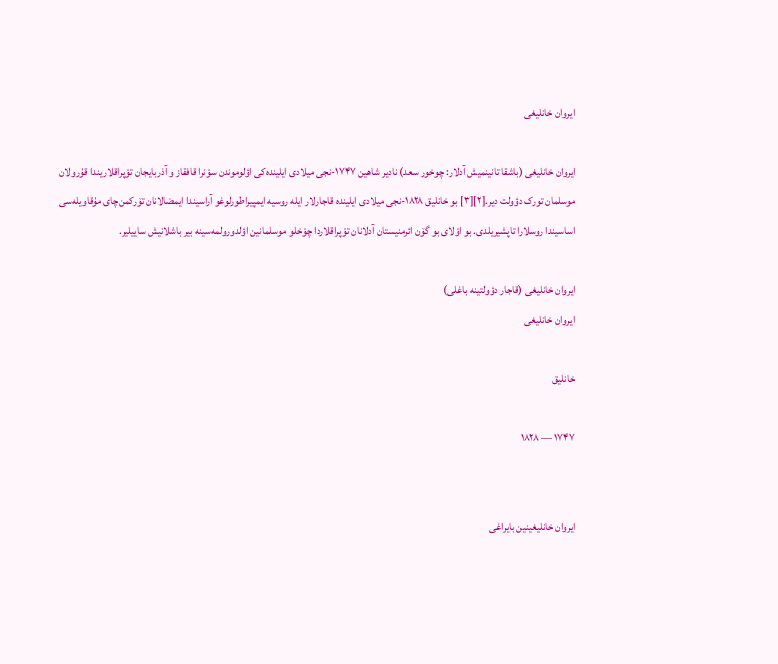ایروان خانلیغی

ایروان خانلیغی (باشقا تانینمیش آدلار: چوخور سعد) نادیر شاهین ۱۷۴۷-نجی میلادی ایلینده‌کی اؤلوموندن سوْنرا قافقاز و آذربایجان توْپراقلاریندا قۇرولان موسلمان تورک دؤولت دیر.[۲][۳] بو خانلیق ۱۸۲۸-نجی میلادی ایلینده قاجارلار ایله روسیه ایمپیراطورلوغو آراسیندا ایمضالانان تۆرکمن‌چای مۇقاویله‌سی اساسیندا روسلارا تاپشیریلدی. بو اوْلای بو گۆن ائرمنیستان آدلانان توْپراقلاردا چوْخلو موسلمانین اؤلدورولمه‌سینه بیر باشلانیش ساییلیر.

ایروان خانلیغی (قاجار دؤولتینه باغلی)
ایروان خانلیغی

خانلیق

۱۷۴۷ — ۱۸۲۸


ایروان خانلیغینین بایراغی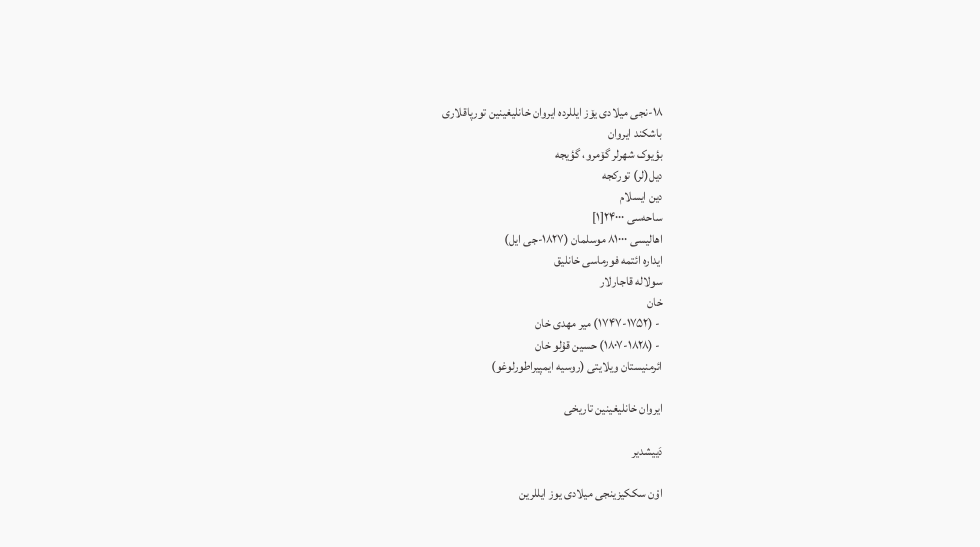۱۸-نجی میلادی یۆز ایللرده ایروان خانلیغینین تورپاقلاری
باشکند ایروان
بؤیوک شهرلر گۆمرو، گؤیجه
دیل(لر) تورکجه
دین ایسلام
ساحه‌سی ۲۴۰۰۰[۱]
اهالیسی ۸۱۰۰۰ موسلمان (۱۸۲۷-جی ایل)
ایداره ائتمه فورماسی خانلیق
سولاله قاجارلار
خان
 - (۱۷۴۷-۱۷۵۲) میر مهدی خان
 - (۱۸۰۷-۱۸۲۸) حسین قۇلو خان
ائرمنیستان ویلایتی (روسیه ایمپیراطورلوغو)

ایروان خانلیغینین تاریخی

دَییشدیر

اوْن سککیزینجی میلادی یوز ایللرین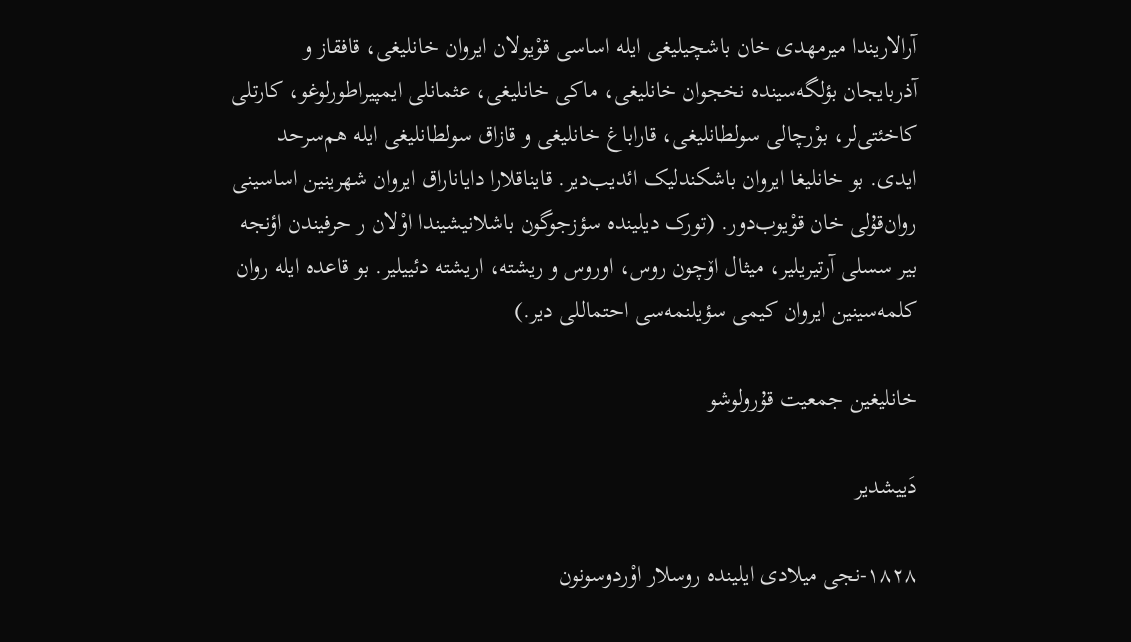آرالاریندا میرمهدی خان باشچیلیغی ایله اساسی قوْیولان ایروان خانلیغی، قافقاز و آذربایجان بؤلگه‌سینده نخجوان خانلیغی، ماکی خانلیغی، عثمانلی ایمپیراطورلوغو، کارتلی کاخئتی‌لر، بوْرچالی سولطانلیغی، قاراباغ خانلیغی و قازاق سولطانلیغی ایله هم‌سرحد ایدی. بو خانلیغا ایروان باشکندلیک ائدیب‌دیر. قایناقلارا دایاناراق ایروان شهرینین اساسینی روان‌قۇلی خان قوْیوب‌دور. (تورک دیلینده سؤزجوگون باشلانیشیندا اوْلان ر حرفیندن اؤنجه بیر سسلی آرتیریلیر، میثال اۆچون روس، اوروس و ریشته، اریشته دئییلیر. بو قاعده ایله روان کلمه‌سینین ایروان کیمی سؤیلنمه‌سی احتماللی دیر.)

خانلیغین جمعیت قۇرولوشو

دَییشدیر

۱۸۲۸-نجی میلادی ایلینده روسلار اوْردوسونون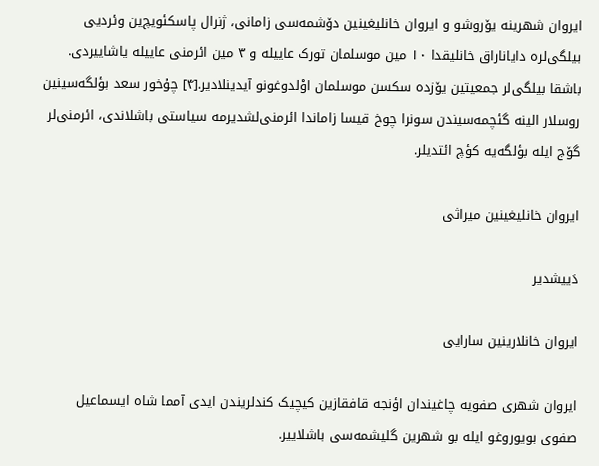ایروان شهرینه یۆروشو و ایروان خانلیغینین دۆشمه‌سی زامانی، ژنرال پاسکئویچ‌ین وئردیی بیلگی‌لره دایاناراق خانلیقدا ۱۰ مین موسلمان تورک عاییله و ۳ مین ائرمنی عاییله یاشاییردی. باشقا بیلگی‌لر جمعیتین یۆزده سکسن موسلمان اوْلدوغونو آیدینلادیر.[۴] چۇخور سعد بؤلگه‌سینین روسلار الینه گئچمه‌سیندن سونرا چوخ قیسا زاماندا ائرمنی‌لشدیرمه سیاستی باشلاندی، ائرمنی‌لر گۆج ایله بؤلگه‌یه کؤچ ائتدیلر.

ایروان خانلیغینین میراثی

دَییشدیر

ایروان خانلارینین سارایی

ایروان شهری صفویه چاغیندان اؤنجه قافقاز‌ین کیچیک کندلریندن ایدی آمما شاه ایسماعیل صفوی بویوروغو ایله بو شهرین گلیشمه‌سی باشلاییر.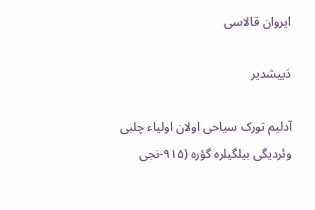ایروان قالاسی

دَییشدیر

آدلیم تورک سیاحی اولان اولیاء چلبی وئردیگی بیلگیلره گؤره (۹۱۵-نجی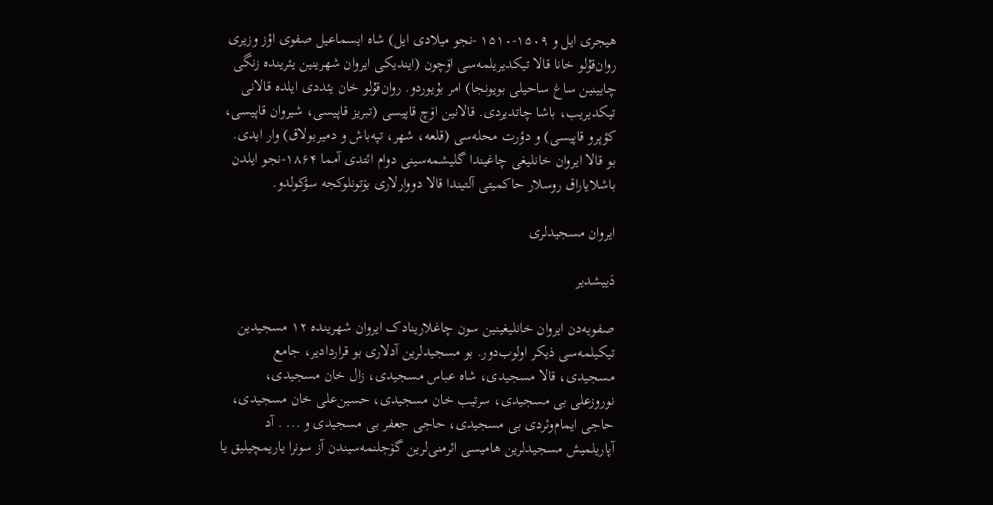هیجری ایل و ۱۵۰۹-۱۵۱۰ -نجو میلادی ایل) شاه ایسماعیل صفوی اؤز وزیری روان‌قۇلو خانا قالا تیکدیریلمه‌سی اۆچون (ایندیکی ایروان شهرینین یئرینده زنگی چایینین ساغ ساحیلی بویونجا) امر بۇیوردو. روان‌قۇلو خان یئددی ایلده قالانی تیکدیریب، باشا چاتدیردی. قالانین اۆچ قاپیسی (تبریز قاپیسی، شیروان قاپیسی، کؤپرو قاپیسی) و دؤرت محله‌سی (قلعه، شهر، تپه‌باش و دمیربولاق) وار ایدی. بو قالا ایروان خانلیغی چاغیندا گلیشمه‌سینی دوام ائتدی آمما ۱۸۶۴-نجو ایلدن باشلایاراق روسلار حاکمیتی آلتیندا قالا دووارلاری بۆتونلوکجه سؤکولدو.

ایروان مسجیدلری

دَییشدیر

صفویه‌دن ایروان خانلیغینین سون چاغلارینادک ایروان شهرینده ۱۲ مسجیدین تیکیلمه‌سی ذیکر اولوب‌دور. بو مسجیدلرین آدلاری بو قراردادیر، جامع مسجیدی، قالا مسجیدی، شاه عباس مسجیدی، زال خان مسجیدی، نوروزعلی بی مسجیدی، سرتیب خان مسجیدی، حسین‌علی خان مسجیدی، حاجی ایمام‌وئردی بی مسجیدی، حاجی جعفر بی مسجیدی و ... . آد آپاریلمیش مسجیدلرین هامیسی ائرمنی‌لرین گۆجلنمه‌سیندن آز سونرا یاریمچیلیق یا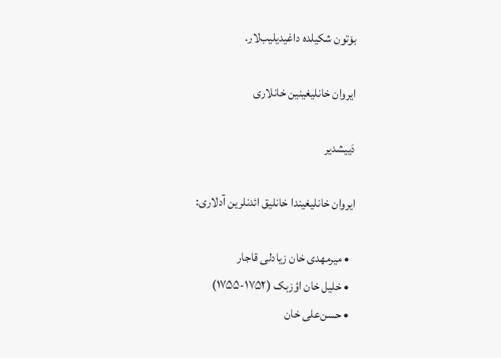بۆتون شکیلده داغیدیلیب‌لار.

ایروان خانلیغینین خانلاری

دَییشدیر

ایروان خانلیغیندا خانلیق ائدنلرین آدلاری:

  • میرمهدی خان زیادلی قاجار
  • خلیل خان اؤزبک (۱۷۵۲-۱۷۵۵)
  • حسن‌علی خان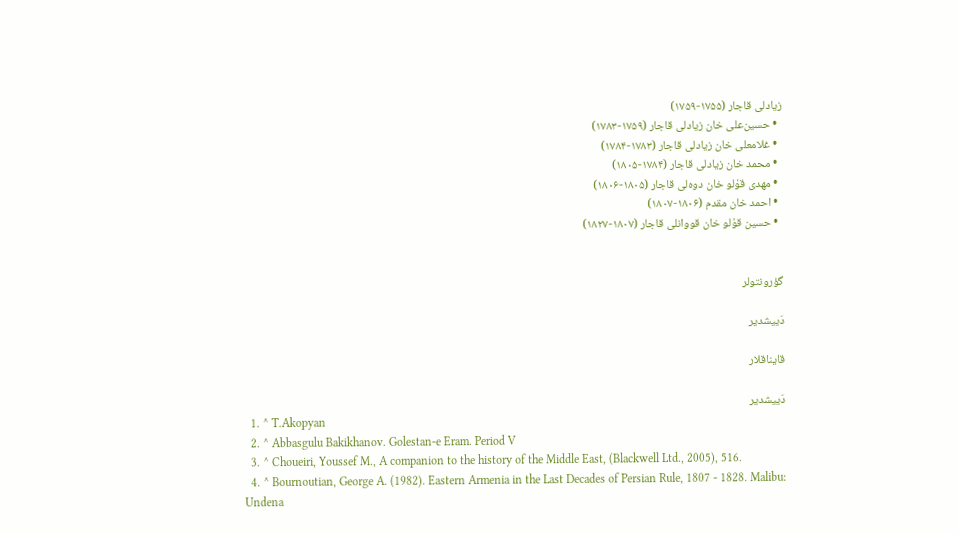زیادلی قاجار (۱۷۵۵-۱۷۵۹)
  • حسین‌علی خان زیادلی قاجار (۱۷۵۹-۱۷۸۳)
  • غلامعلی خان زیادلی قاجار (۱۷۸۳-۱۷۸۴)
  • محمد خان زیادلی قاجار (۱۷۸۴-۱۸۰۵)
  • مهدی قۇلو خان دوه‌لی قاجار (۱۸۰۵-۱۸۰۶)
  • احمد خان مقدم (۱۸۰۶-۱۸۰۷)
  • حسین قۇلو خان قووانلی قاجار (۱۸۰۷-۱۸۲۷)


گؤرونتولر

دَییشدیر

قایناقلار

دَییشدیر
  1. ^ T.Akopyan
  2. ^ Abbasgulu Bakikhanov. Golestan-e Eram. Period V
  3. ^ Choueiri, Youssef M., A companion to the history of the Middle East, (Blackwell Ltd., 2005), 516.
  4. ^ Bournoutian, George A. (1982). Eastern Armenia in the Last Decades of Persian Rule, 1807 - 1828. Malibu: Undena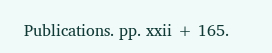Publications. pp. xxii + 165.